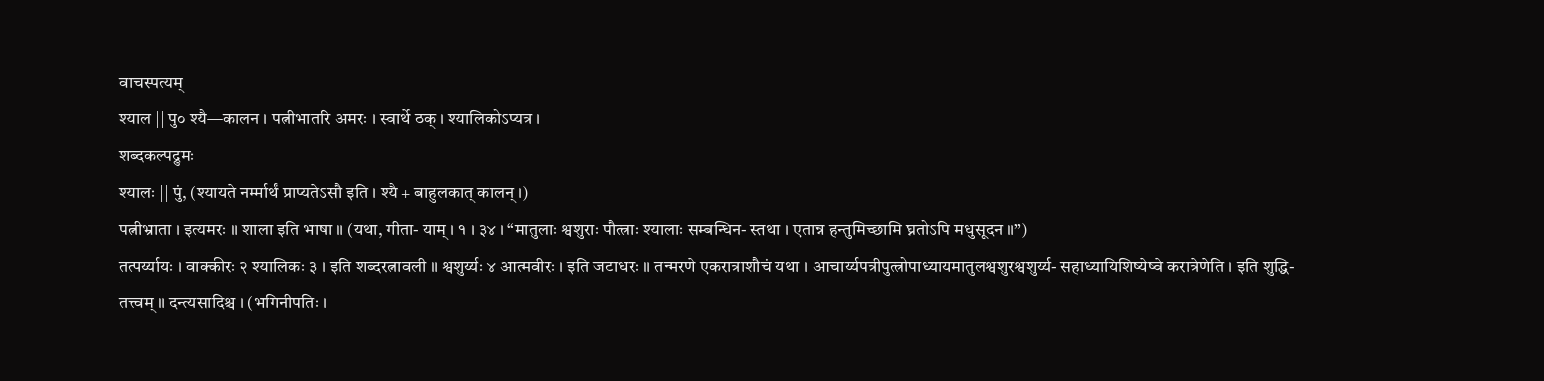वाचस्पत्यम्
श्याल || पु० श्यै—कालन । पत्नीभातरि अमरः । स्वार्थे ठक् । श्यालिकोऽप्यत्र ।
शब्दकल्पद्रुमः
श्यालः || पुं, (श्यायते नर्म्मार्थं प्राप्यतेऽसौ इति । श्यै + बाहुलकात् कालन् ।)
पत्नीभ्राता । इत्यमरः ॥ शाला इति भाषा ॥ (यथा, गीता- याम् । १ । ३४ । “मातुलाः श्वशुराः पौत्त्राः श्यालाः सम्बन्धिन- स्तथा । एतान्न हन्तुमिच्छामि घ्नतोऽपि मधुसूदन ॥”)
तत्पर्य्यायः । वाक्कीरः २ श्यालिकः ३ । इति शब्दरत्नावली ॥ श्वशुर्य्यः ४ आत्मवीरः । इति जटाधरः ॥ तन्मरणे एकरात्राशौचं यथा । आचार्य्यपत्रीपुत्त्रोपाध्यायमातुलश्वशुरश्वशुर्य्य- सहाध्यायिशिष्येष्वे करात्रेणेति । इति शुद्धि- तत्त्वम् ॥ दन्त्यसादिश्च । (भगिनीपतिः ।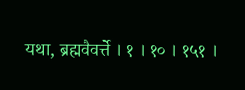यथा, ब्रह्मवैवर्त्ते । १ । १० । १५१ ।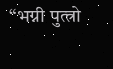“भग्नी पुत्त्रो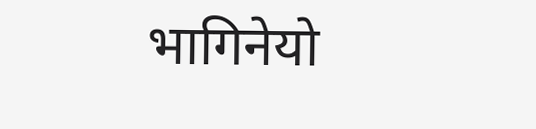भागिनेयो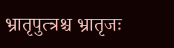भ्रातृपुत्त्रश्च भ्रातृजः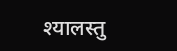श्यालस्तु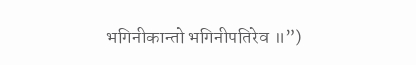भगिनीकान्तो भगिनीपतिरेव ॥”)